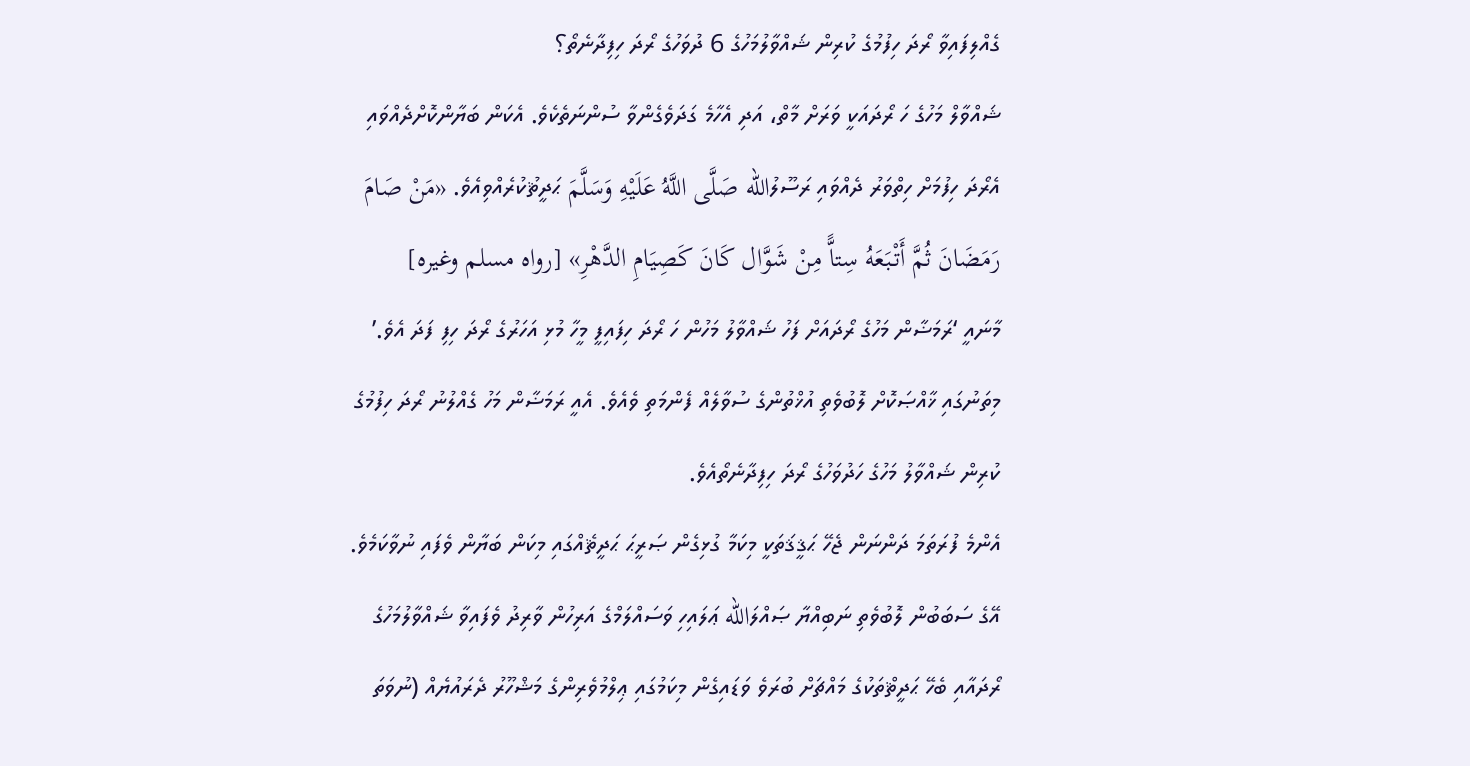ގެއްލިފައިވާ ރޯދަ ހިފުމުގެ ކުރިން ޝައްވާލުމަހުގެ 6 ދުވަހުގެ ރޯދަ ހިފިދާނެތޯ؟
ޝައްވާލް މަހުގެ ހަ ރޯދައަކީ ވަރަށް މާތް، އަދި އެހާމެ ގަދަވެގެންވާ ސުންނަތެކެވެ. އެކަން ބަޔާންކޮށްދެއްވައި އެރޯދަ ހިފުމަށް ހިތްވަރު ދެއްވައި ރަސޫލުالله صَلَّى اللَّهُ عَلَيْهِ وَسَلَّمَ ޙަދީޘުކުރެއްވިއެވެ. «مَنْ صَامَ رَمَضَانَ ثُمَّ أَتْبَعَهُ سِتاًّ مِنْ شَوَّال كَانَ كَصِيَامِ الدَّهْرِ» [رواه مسلم وغيره]
މާނައީ ‘ރަމަޟާން މަހުގެ ރޯދައަށް ފަހު ޝައްވާލު މަހުން ހަ ރޯދަ ހިފައިފީ މީހާ މުޅި އަހަރުގެ ރޯދަ ހިފި ފަދަ އެވެ.’
މިތަނުގައި ޚާއްޞަކޮށް ލޮބުވެތި އުޚްތުންގެ ސުވާލެއް ފެންމަތި ވެއެވެ. އެއީ ރަމަޟާން މަހު ގެއްލުނު ރޯދަ ހިފުމުގެ ކުރިން ޝައްވާލު މަހުގެ ހަދުވަހުގެ ރޯދަ ހިފިދާނެތޯއެވެ.
އެންމެ ފުރަތަމަ ދަންނަން ޖެހޭ ޙަޤީޤަތަކީ މިކަމާ ގުޅިގެން ޞަރީޙަ ޙަދީޘެއްގައި މިކަން ބަޔާން ވެފައި ނުވާކަމެވެ. އޭގެ ސަބަބުން ލޮބުވެތި ނަބިއްޔާ ޞައްލަالله ޢަލައިހި ވަސައްލަމްގެ އަރިހުން ވާރިދު ވެފައިވާ ޝައްވާލުމަހުގެ ރޯދައާއި ބެހޭ ޙަދީޘްތަކުގެ މައްޗަށް ބުރަވެ ވަޑައިގެން މިކަމުގައި ޢިލްމުވެރިންގެ މަޝްހޫރު ދެރައުޔެއް (ނުވަތަ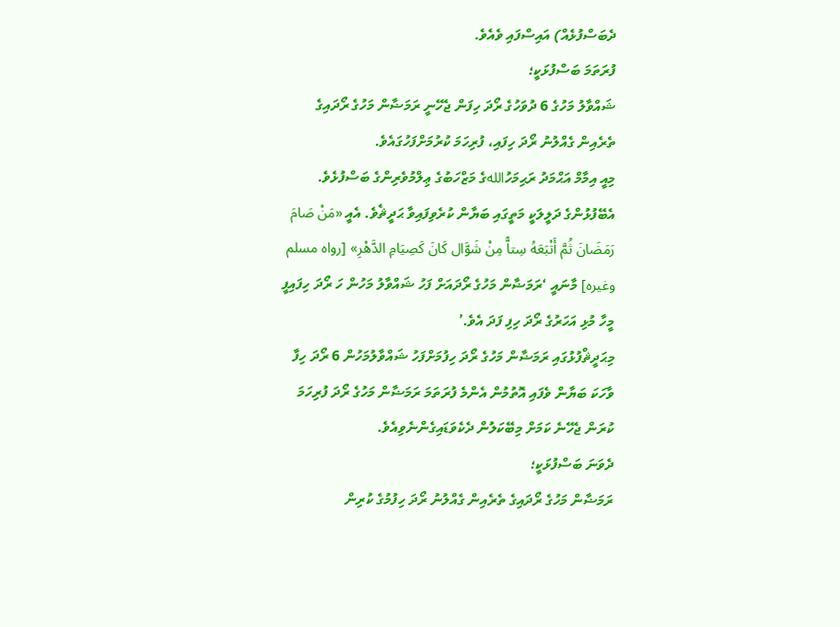ދެބަސްފުޅެއް) އައިސްފައި ވެއެވެ.
ފުރަތަމަ ބަސްފުޅަކީ؛
ޝައްވާލު މަހުގެ 6 ދުވަހުގެ ރޯދަ ހިފަން ޖެހޭނީ ރަމަޟާން މަހުގެ ރޯދައިގެ ތެރެއިން ގެއްލުނު ރޯދަ ހިފައި، ފުރިހަމަ ކުރުމަށްފަހުގައެވެ.
މިއީ އިމާމް އަޙްމަދު ރަޙިމަހުاللهގެ މަޒްހަބުގެ ޢިލްމުވެރިންގެ ބަސްފުޅެވެ.
އެބޭފުޅުންގެ ދަލީލަކީ މަތީގައި ބަޔާން ކުރެވިފައިވާ ޙަދީޘެވެ. އެއީ «مَنْ صَامَ رَمَضَانَ ثُمَّ أَتْبَعَهُ سِتاًّ مِنْ شَوَّال كَانَ كَصِيَامِ الدَّهْرِ» [رواه مسلم وغيره] މާނައީ ‘ރަމަޟާން މަހުގެ ރޯދައަށް ފަހު ޝައްވާލު މަހުން ހަ ރޯދަ ހިފައިފީ މީހާ މުޅި އަހަރުގެ ރޯދަ ހިފި ފަދަ އެވެ.’
މިޙަދީޘްފުޅުގައި ރަމަޟާން މަހުގެ ރޯދަ ހިފުމަށްފަހު ޝައްވާލުމަހުން 6 ރޯދަ ހިފާ ވާހަކަ ބަޔާން ވެފައި އޮތުމުން އެންމެ ފުރަތަމަ ރަމަޟާން މަހުގެ ރޯދަ ފުރިހަމަ ކުރަން ޖެހޭނެ ކަމަށް މިބޭކަލުން ދެކެވަޑައިގެންނެވިއެވެ.
ދެވަނަ ބަސްފުޅަކީ؛
ރަމަޟާން މަހުގެ ރޯދައިގެ ތެރެއިން ގެއްލުނު ރޯދަ ހިފުމުގެ ކުރިން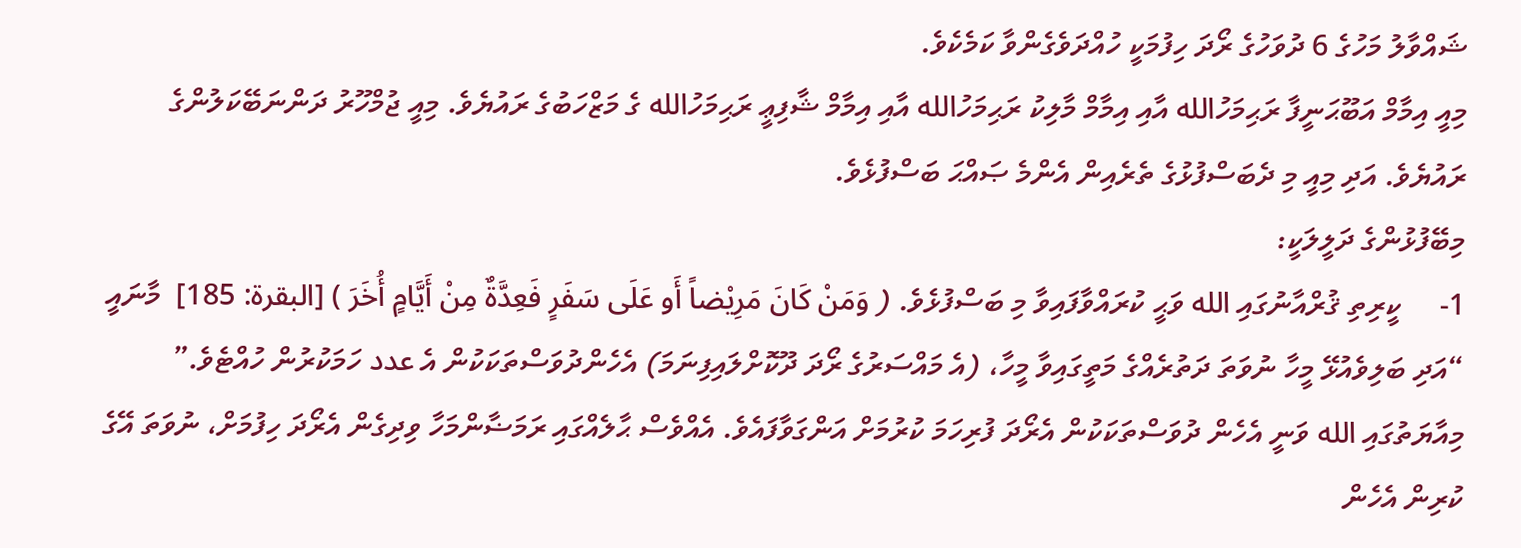ޝައްވާލު މަހުގެ 6 ދުވަހުގެ ރޯދަ ހިފުމަކީ ހުއްދަވެގެންވާ ކަމެކެވެ.
މިއީ އިމާމް އަބޫޙަނީފާ ރަޙިމަހުالله އާއި އިމާމް މާލިކު ރަޙިމަހުالله އާއި އިމާމް ޝާފިޢީ ރަޙިމަހުالله ގެ މަޒްހަބުގެ ރައުޔެވެ. މިއީ ޖުމްހޫރު ދަންނަބޭކަލުންގެ ރައުޔެވެ. އަދި މިއީ މި ދެބަސްފުޅުގެ ތެރެއިން އެންމެ ޞައްޙަ ބަސްފުޅެވެ.
މިބޭފުޅުންގެ ދަލީލަކީ:
1-     ކީރިތި ޤުރްއާނުގައި الله ވަޙީ ކުރައްވާފައިވާ މި ބަސްފުޅެވެ. ( وَمَنْ كَانَ مَرِيْضاً أَو عَلَى سَفَرٍ فَعِدَّةٌ مِنْ أَيَّامٍ أُخَرَ ) [البقرة: 185]  މާނައީ “އަދި ބަލިވެއުޅޭ މީހާ ނުވަތަ ދަތުރެއްގެ މަތީގައިވާ މީހާ، (އެ މައްސަރުގެ ރޯދަ ދޫކޮށްލައިފިނަމަ) އެހެންދުވަސްތަކަކުން އެ عدد ހަމަކުރުން ހުއްޓެވެ.”
މިއާޔަތުގައި الله ވަނީ އެހެން ދުވަސްތަކަކުން އެރޯދަ ފުރިހަމަ ކުރުމަށް އަންގަވާފައެވެ. އެއްވެސް ޙާލެއްގައި ރަމަޟާންމަހާ ވިދިގެން އެރޯދަ ހިފުމަށް، ނުވަތަ އޭގެ ކުރިން އެހެން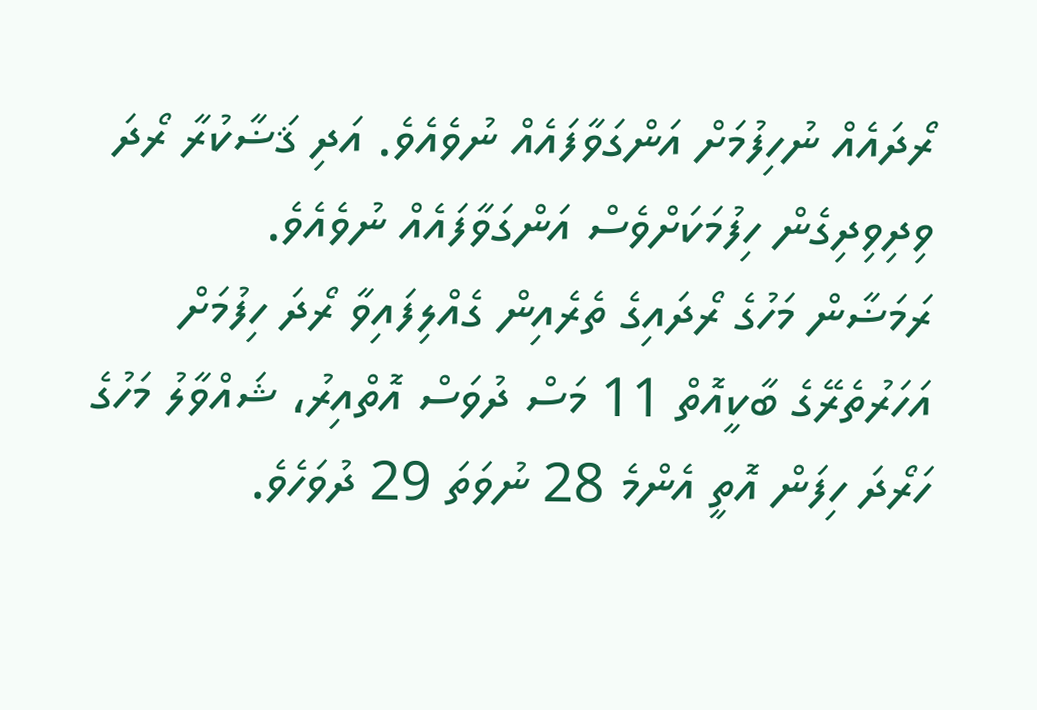ރޯދައެއް ނުހިފުމަށް އަންގަވާފައެއް ނުވެއެވެ. އަދި ޤަޟާކުރާ ރޯދަ ވިދިވިދިގެން ހިފުމަކަށްވެސް އަންގަވާފައެއް ނުވެއެވެ.
ރަމަޟާން މަހުގެ ރޯދައިގެ ތެރެއިން ގެއްލިފައިވާ ރޯދަ ހިފުމަށް އަހަރުތެރޭގެ ބާކީއޮތް 11 މަސް ދުވަސް އޮތްއިރު، ޝައްވާލު މަހުގެ ހަރޯދަ ހިފަން އޮތީ އެންމެ 28 ނުވަތަ 29 ދުވަހެވެ.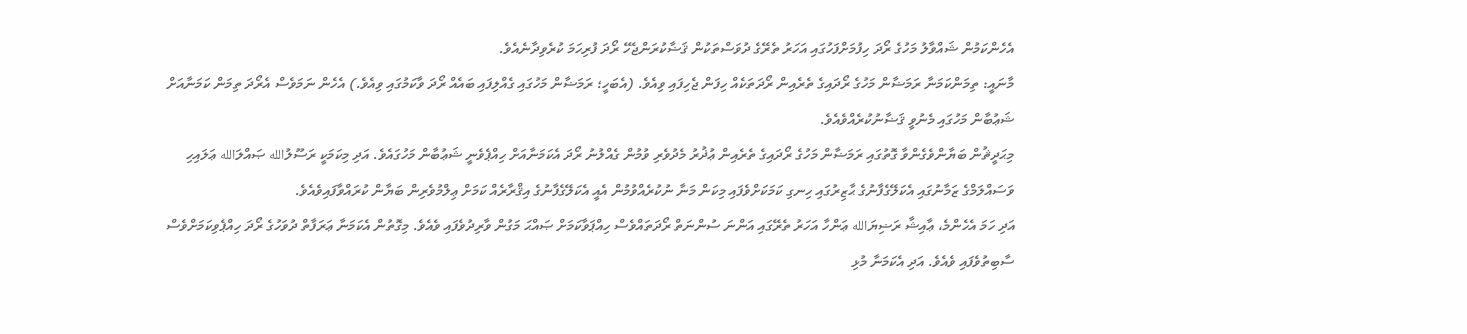އެހެންކަމުން ޝައްވާލު މަހުގެ ރޯދަ ހިފުމަށްފަހުގައި އަހަރު ތެރޭގެ ދުވަސްތަކުން ޤަޟާކުރަންޖެހޭ ރޯދަ ފުރިހަމަ ކުރެވިދާނެއެވެ.
މާނައީ: ތިމަންކަމަނާ ރަމަޟާން މަހުގެ ރޯދައިގެ ތެރެއިން ރޯދަތަކެއް ހިފަން ޖެހިފައި ވިއެވެ. (އެބަހީ؛ ރަމަޟާން މަހުގައި ގެއްލިފައި ބައެއް ރޯދަ ވާކަމުގައި ވިއެވެ.) އެހެން ނަމަވެސް އެރޯދަ ތިމަން ކަމަނާއަށް ޝަޢުބާން މަހުގައި މެނުވީ ޤަޟާނުކުރެއްވެއެވެ.
މިޙަދީޘުން ބަޔާންވެގެންވާ ގޮތުގައި ރަމަޟާން މަހުގެ ރޯދައިގެ ތެރެއިން ޢުޛުރު މެދުވެރި ވުމުން ގެއްލުނު ރޯދަ އެކަމަނާއަށް ހިއްޕެވެނީ ޝަޢުބާން މަހުގައެވެ. އަދި މިކަމަކީ ރަސޫލުالله ޞައްލަالله ޢަލައިހި ވަސައްލަމްގެ ޒަމާނުގައި އެކަލޭގެފާނުގެ ޙާޒިރުގައި ހިނގި ކަމަކަށްވެފައި މިކަން މަނާ ނުކުރެއްވުމުން އެއީ އެކަލޭގެފާނުގެ އިޤްރާރެއް ކަމަށް ޢިލްމުވެރިން ބަޔާން ކުރައްވާފައިވެއެވެ.
އަދި ހަމަ އެހެންމެ، ޢާއިޝާ ރަޟިޔަالله ޢަންހާ އަހަރު ތެރޭގައި އަންނަ ސުންނަތް ރޯދަތައްވެސް ހިއްޕަވާކަމަށް ޞައްޙަ މަގުން ވާރިދުވެފައި ވެއެވެ. މިގޮތުން އެކަމަނާ ޢަރަފާތް ދުވަހުގެ ރޯދަ ހިއްޕެވިކަމަށްވެސް ސާބިތުވެފައި ވެއެވެ. އަދި އެކަމަނާ މުޅި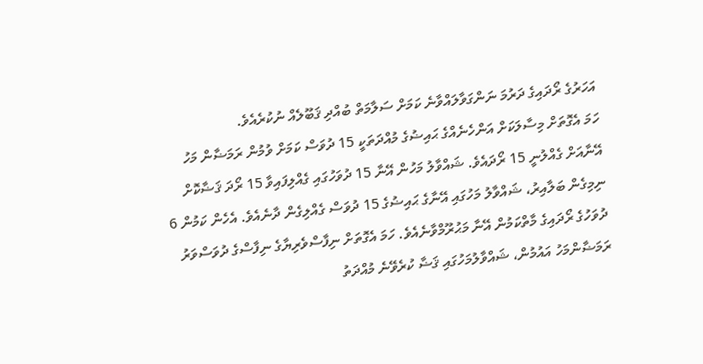އަހަރުގެ ރޯދައިގެ ދަރުމަ ނަންގަވާލައްވާނެ ކަމަށް ސަލާމަތް ބުއްދި ޤަބޫލެއް ނުކުރެއެވެ.
ހަމަ އެގޮތަށް މިސާލަކަށް އަންހެނެއްގެ ޙައިޟުގެ މުއްދަތަކީ 15 ދުވަސް ކަމަށް ވުމުން ރަމަޟާން މަހު އޭނާއަށް ގެއްލުނީ 15 ރޯދައެވެ. ޝައްވާލު މަހުން އޭނާ 15 ދުވަހުގައި ގެއްލިފައިވާ 15 ރޯދަ ޤަޟާކޮށް ނިމިގެން ބަލާއިރު، ޝައްވާލު މަހުގައި އޭނާގެ ޙައިޟުގެ 15 ދުވަސް ގެއްލިގެން ދާނެއެވެ. އެހެން ކަމުން 6 ދުވަހުގެ ރޯދައިގެ މާތްކަމުން އޭނާ މަޙުރޫމްވާނެއެވެ. ހަމަ އެގޮތަށް ނިފާސްވެރިޔާގެ ނިފާސްގެ ދުވަސްވަރު ރަމަޟާންމަހު އައުމުން، ޝައްވާލުމަހުގައި ޤަޟާ ކުރެވޭނެ މުއްދަތު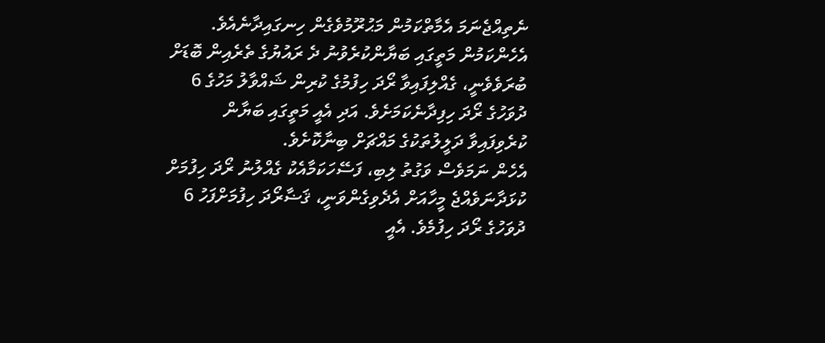ނެތިއްޖެނަމަ އެމާތްކަމުން މަޙުރޫމުވެގެން ހިނގައިދާނެއެވެ.
އެހެންކަމުން މަތީގައި ބަޔާންކުރެވުނު ދެ ރައުޔުގެ ތެރެއިން ބޮޑަށް ބުރަވެވެނީ، ގެއްލިފައިވާ ރޯދަ ހިފުމުގެ ކުރިން ޝައްވާލު މަހުގެ 6 ދުވަހުގެ ރޯދަ ހިފިދާނެކަމަށެވެ. އަދި އެއީ މަތީގައި ބަޔާން ކުރެވިފައިވާ ދަލީލުތަކުގެ މައްޗަށް ބިނާކޮށެވެ.
އެހެން ނަމަވެސް ވަގުތު ލިބި، ފަސޭހަކަމާއެކު ގެއްލުނު ރޯދަ ހިފުމަށް ކުޅަދާނަވެއްޖެ މީހާއަށް އެދެވިގެންވަނީ، ޤަޟާރޯދަ ހިފުމަށްފަހު 6 ދުވަހުގެ ރޯދަ ހިފުމެވެ. އެއީ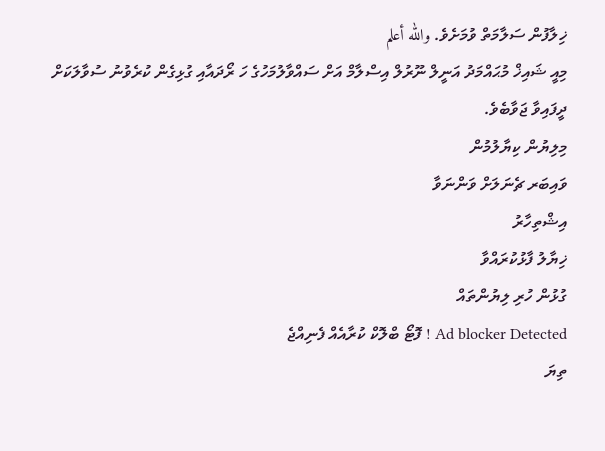ޚިލާފުން ސަލާމަތް ވުމަށެވެ. والله أعلم
މިއީ ޝައިޚް މުޙައްމަދު އަނީލް ނޫރުލް އިސްލާމް އަށް ސައްވާލުމަހުގެ ހަ ރޯދައާއި ގުޅިގެން ކުރެވުނު ސުވާލަކަށް ދީފައިވާ ޖަވާބެވެ.
މިލިޔުން ކިޔާލުމުން
ވައިބަރ ޗެނަލަށް ވަންނަވާ
އިޝްތިހާރު
ޚިޔާލު ފާޅުކުރައްވާ
ގުޅުން ހުރި ލިޔުންތައް
Ad blocker Detected ! ފޮޓޯ ބްލޮކް ކުރާއެއް ފެނިއްޖެ
ތިޔަ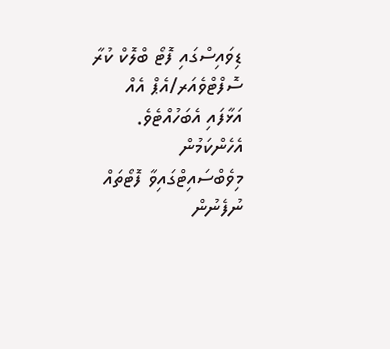ޑިވައިސްގައި ފޮޓޯ ބްލޮކް ކުރާ ސޮފްޓްވެއަރ/އެޕް އެއް އަޅާފައި އެބަހުއްޓެވެ. އެހެންކަމުން މިވެބްސައިޓްގައިވާ ފޮޓޯތައް ނުފެނުން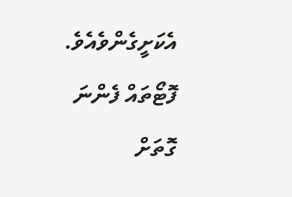އެކަށީގެންވެއެވެ. ފޮޓޯތައް ފެންނަ ގޮތަށް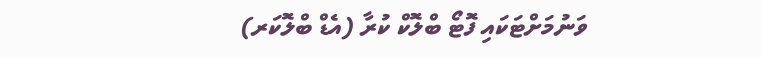ވަނުމަށްޓަކައި ފޮޓޯ ބްލޮކް ކުރާ (އެޑް ބްލޮކަރ)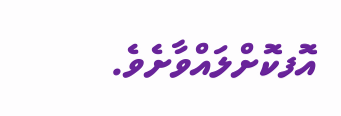އޮފކޮށްލައްވާށެވެ.